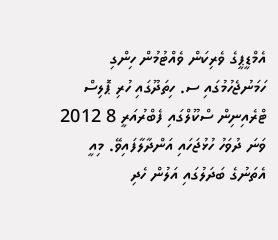އެމްޑީޕީގެ ވެރިކަން ވެއްޓުމުން ހިންގި ހަމަނުޖެހުމުގައި ސ. ހިތަދޫގައި ހުރި ޕޮލިސް ޓްރެއިނިން ސްކޫލްގައި ފެބްރުއަރީ 8 2012 ވަނަ ދުވަހު ހުޅުޖަހައި އަންދާލާފައިވޭ. މިއީ އެތަނުގެ ބަދަލުގައި އަލުން ހެދި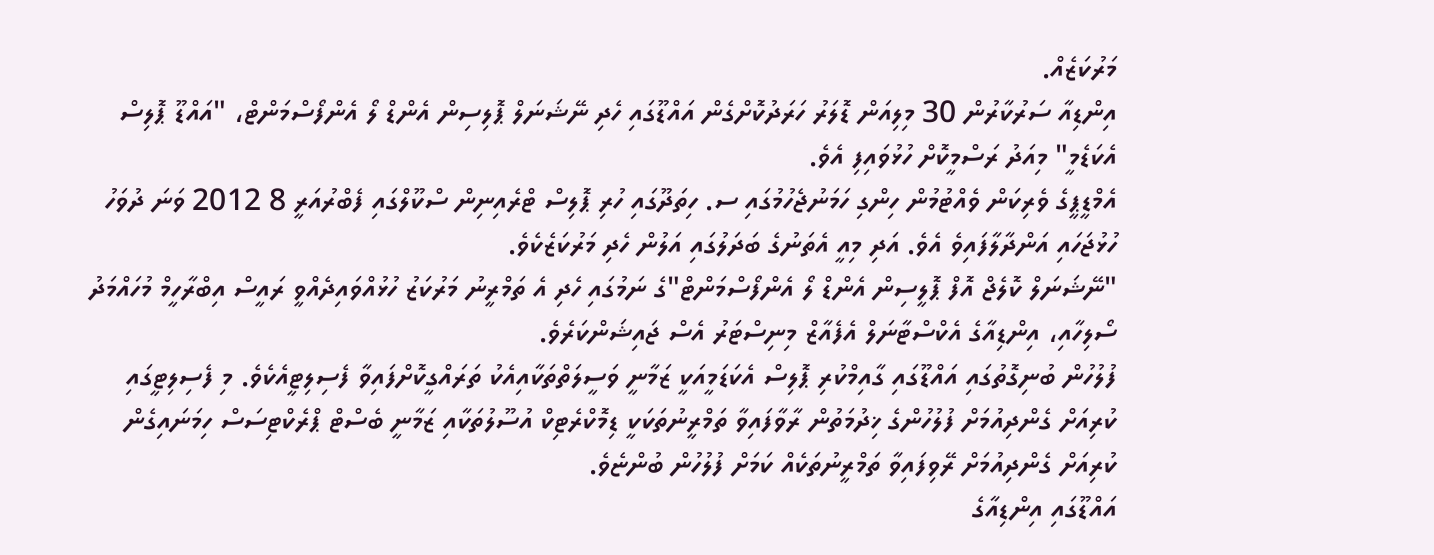މަރުކަޒެއް.
އިންޑިއާ ސަރުކާރުން 30 މިލިއަން ޑޮލަރު ހަރަދުކޮށްގެން އައްޑޫގައި ހެދި ނޭޝަނަލް ޕޮލިސިން އެންޑް ލޯ އެންފޯސްމަންޓް، "އައްޑޫ ޕޮލިސް އެކަޑެމީ" މިއަދު ރަސްމީކޮށް ހުޅުވައިފި އެވެ.
އެމްޑީޕީގެ ވެރިކަން ވެއްޓުމުން ހިންގި ހަމަނުޖެހުމުގައި ސ. ހިތަދޫގައި ހުރި ޕޮލިސް ޓްރެއިނިން ސްކޫލްގައި ފެބްރުއަރީ 8 2012 ވަނަ ދުވަހު ހުޅުޖަހައި އަންދާލާފައިވެ އެވެ. އަދި މިއީ އެތަނުގެ ބަދަލުގައި އަލުން ހެދި މަރުކަޒެކެވެ.
"ނޭޝަނަލް ކޮލެޖް އޮފް ޕޮލީސިން އެންޑް ލޯ އެންފޯސްމަންޓް"ގެ ނަމުގައި ހެދި އެ ތަމްރީނު މަރުކަޒު ހުޅުއްވައިދެއްވީ ރައީސް އިބްރާހީމް މުހައްމަދު ސޯލިހާއި، އިންޑިއާގެ އެކްސްޓާނަލް އެފެއާޒް މިނިސްޓަރު އެސް ޖައިޝަންކަރެވެ.
ފުލުހުން ބުނިގޮތުގައި އައްޑޫގައި ގާއިމްކުރި ޕޮލިސް އެކަޑަމީއަކީ ޒަމާނީ ވަސީލަތްތަކާއިއެކު ތަރައްގީކޮށްފައިވާ ފެސިލިޓީއެކެވެ. މި ފެސިލިޓީގައި ކުރިއަށް ގެންދިއުމަށް ފުލުހުންގެ ޚިދުމަތުން ރާވާފައިވާ ތަމްރީނުތަކަކީ ޑިމޮކްރެޓިކް އުސޫލުތަކާއި ޒަމާނީ ބެސްޓް ޕްރެކްޓިސަސް ހިމަނައިގެން ކުރިއަށް ގެންދިއުމަށް ރޭވިފައިވާ ތަމްރީނުތަކެއް ކަމަށް ފުލުހުން ބުންޏެވެ.
އައްޑޫގައި އިންޑިއާގެ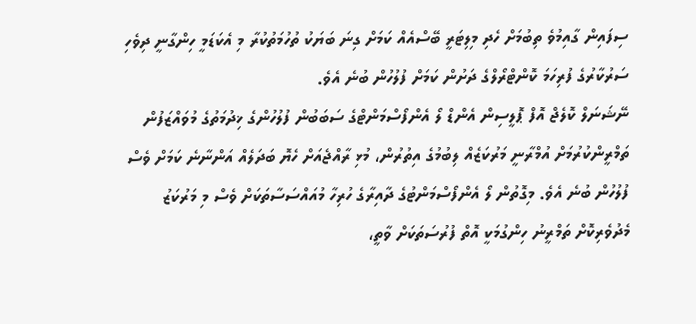ސިފައިން ގާއިމުވެ ތިބުމަށް ހެދި މިލިޓަރީ ބޭސްއެއް ކަމަށް ގިނަ ބަޔަކު ތުހުމަތުކުރާ މި އެކަޑަމީ ހިންގާނީ ދިވެހި ސަރުކާރުގެ ފުރިހަމަ ކޮންޓްރޯލްގެ ދަށުން ކަމަށް ފުލުހުން ބުނެ އެވެ.
ނޭޝަނަލް ކޮލެޖް އޮފް ޕޮލީސިން އެންޑް ލޯ އެންފޯސްމަންޓްގެ ސަބަބުން ފުލުހުންގެ ޚިދުމަތުގެ މުވައްޒަފުން ތަމްރީންކުރުމަށް އުމްރާނީ މަރުކަޒެއް ލިބުމުގެ އިތުރުން، މުޅި ރާއްޖެއަށް ހެޔޮ ބަދަލެއް އަންނާނެ ކަމަށް ވެސް ފުލުހުން ބުނެ އެވެ. މިގޮތުން ލޯ އެންފޯސްމަންޓުގެ ދާއިރާގެ ހުރިހާ މުއައްސަސާތަކަށް ވެސް މި މަރުކަޒު މެދުވެރިކޮށް ތަމްރީނު ހިންގުމަކީ އޮތް ފުރުސަތަކަށް ވާތީ،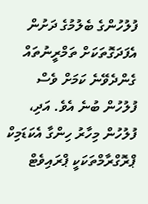ފުލުހުންގެ ބެލުމުގެ ދަށުން އެފަދަގޮތަކަށް ތަމްރީނުތައް ގެންދެވޭނެ ކަމަށް ވެސް ފުލުހުން ބުނެ އެވެ. އަދި، ފުލުހުން މިހާރު ހިންގާ އެކަޑަމިކް ޕްރޮގްރާމްތަކަކީ ޕްރައިވެޓް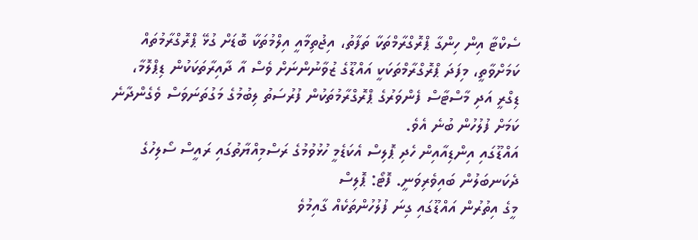ސެކްޓާ އިން ހިންގާ ޕްރޮގްރާމްތަކާ ތަފާތު، އިޖުތިމާއީ އިލްމުތަކާ ބޮޑަށް ގުޅޭ ޕްރޮގްރާމުތައް ކަމަށްވާތީ، މިފަދަ ޕްރޮގްރާމްތަކަކީ އައްޑޫގެ ޒުވާނުންނަށް ވެސް އާ ދާއިރާތަކަކުން ޑިޕްލޮމާ، ޑިގްރީ އަދި މާސްޓާސް ފެންވަރުގެ ޕްރޮގްރާމުތަކުން ފުރުސަތު ލިބުމުގެ މަގުތަނަވަސް ވެގެންދާނެ ކަމަށް ފުލުހުން ބުނެ އެވެ.
އައްޑޫގައި އިންޑިއާއިން ހެދި ޕޮލިސް އެކަޑެމީ ހުޅުވުމުގެ ރަސްމިއްޔާތުގައި ރައީސް ސޯލިހުގެ ދެކަނބަލުން ބައިވެރިވަނީ. ފޮޓޯ: ޕޮލިސް
މީގެ އިތުރުން އައްޑޫގައި ގިނަ ފުލުހުންތަކެއް ގާއިމުވެ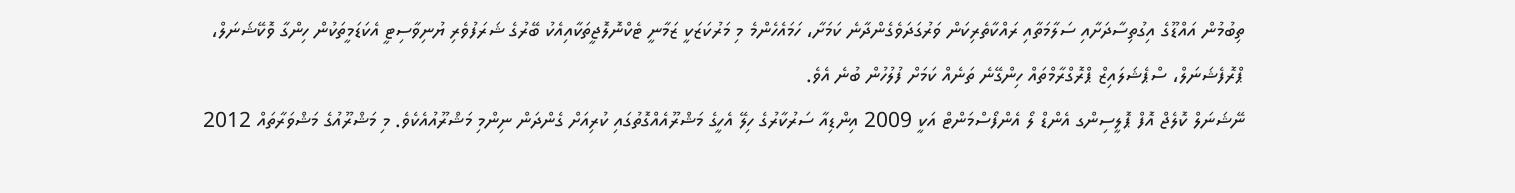ތިބުމުން އައްޑޫގެ އިގުތިސާދަށާއި ސަލާމަތާއި ރައްކާތެރިކަން ވަރުގަދަވެގެންދާނެ ކަމަށާ، ހަމައެހެންމެ މި މަރުކަޒަކީ ޒަމާނީ ޓެކްނޮލޮޖީތަކާއިއެކު ބޭރުގެ ޝަރަފުވެރި ޔުނިވާސިޓީ އެކަޑަމީތަކުން ހިންގާ ވޮކޭޝަނަލް، ޕްރޮފެޝަނަލް، ސްޕެޝަލައިޒް ޕްރޮގްރާމްތައް ހިންގޭނެ ތަނެއް ކަމަށް ފުލުހުން ބުނެ އެވެ.
ނޭޝަނަލް ކޮލެޖް އޮފް ޕޮލީސިންގ އެންޑް ލޯ އެންފޯސްމަންޓް އަކީ 2009 އިންޑިއާ ސަރުކާރުގެ ހިލޭ އެހީގެ މަޝްރޫއެއްގޮތުގައި ކުރިއަށް ގެންދަން ނިންމި މަޝްރޫއުއެކެވެ. މި މަޝްރޫއުގެ މަޝްވަރާތައް 2012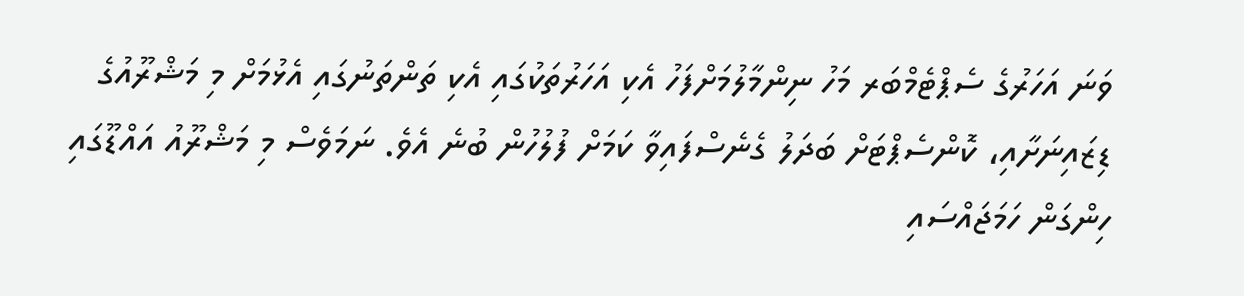ވަނަ އަހަރުގެ ސެޕްޓެމްބަރ މަހު ނިންމާލުމަށްފަހު އެކި އަހަރުތަކުގައި އެކި ތަންތަނުގައި އެޅުމަށް މި މަޝްރޫއުގެ ޑިޒައިނަށާއި، ކޮންސެޕްޓަށް ބަދަލު ގެނެސްފައިވާ ކަމަށް ފުލުހުން ބުނެ އެވެ. ނަމަވެސް މި މަޝްރޫއު އައްޑޫގައި ހިންގަން ހަމަޖައްސައި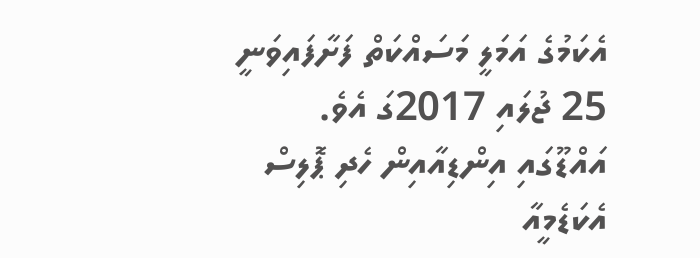އެކަމުގެ އަމަލީ މަސައްކަތް ފަށާފައިވަނީ 25 ޖުލައި 2017ގަ އެވެ.
އައްޑޫގައި އިންޑިއާއިން ހެދި ޕޮލިސް އެކަޑެމީއާ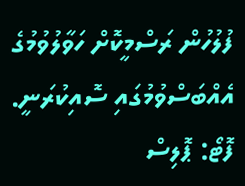ފުލުހުން ރަސްމީކޮށް ހަވާލުވުމުގެ އެއްބަސްވުމުގައި ސޮއިކުރަނީ. ފޮޓޯ: ޕޮލިސް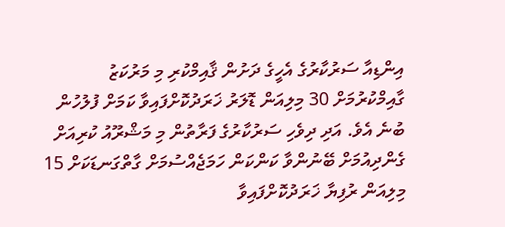އިންޑިއާ ސަރުކާރުގެ އެހީގެ ދަށުން ޤާއިމްކުރި މި މަރުކަޒު ގާއިމްކުރުމަށް 30 މިލިއަން ޑޮލަރު ޚަރަދުކޮށްފައިވާ ކަމަށް ފުލުހުން ބުނެ އެވެ. އަދި ދިވެހި ސަރުކާރުގެ ފަރާތުން މި މަޝްރޫއު ކުރިއަށް ގެންދިއުމަށް ބޭނުންވާ ކަންކަން ހަމަޖެއްސުމަށް ގާތްގަނޑަކަށް 15 މިލިއަން ރުފިޔާ ޚަރަދުކޮށްފައިވާ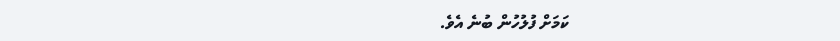ކަމަށް ފުލުހުން ބުނެ އެވެ.